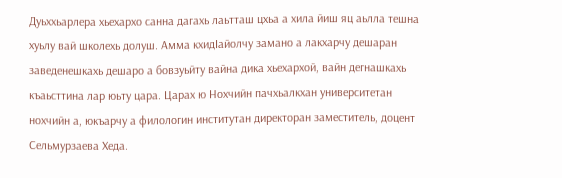Дуьххьарлера хьехархо санна дагахь лаьтташ цхьа а хила йиш яц аьлла тешна хуьлу вай школехь долуш. Амма кхидIайолчу замано а лакхарчу дешаран заведенешкахь дешаро а бовзуьйту вайна дика хьехархой, вайн дегнашкахь къаьсттина лар юьту цара. Царах ю Нохчийн пачхьалкхан университетан нохчийн а, юкъарчу а филологин институтан директоран заместитель, доцент Сельмурзаева Хеда.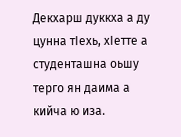Декхарш дуккха а ду цунна тIехь, хIетте а студенташна оьшу терго ян даима а кийча ю иза.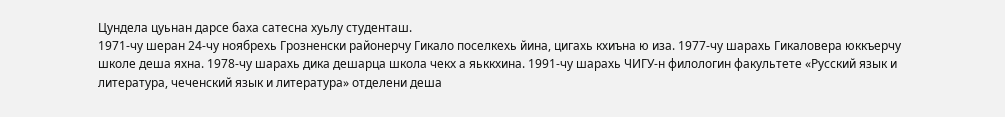Цундела цуьнан дарсе баха сатесна хуьлу студенташ.
1971-чу шеран 24-чу ноябрехь Грозненски районерчу Гикало поселкехь йина, цигахь кхиъна ю иза. 1977-чу шарахь Гикаловера юккъерчу школе деша яхна. 1978-чу шарахь дика дешарца школа чекх а яьккхина. 1991-чу шарахь ЧИГУ-н филологин факультете «Русский язык и литература, чеченский язык и литература» отделени деша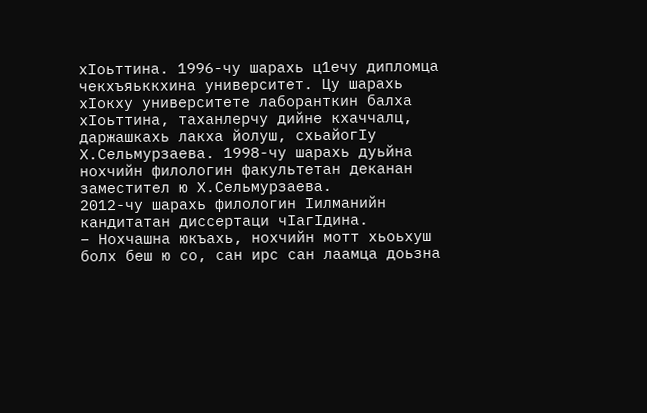хIоьттина. 1996-чу шарахь ц1ечу дипломца чекхъяьккхина университет. Цу шарахь хIокху университете лаборанткин балха хIоьттина, таханлерчу дийне кхаччалц, даржашкахь лакха йолуш, схьайогIу Х.Сельмурзаева. 1998-чу шарахь дуьйна нохчийн филологин факультетан деканан заместител ю Х.Сельмурзаева.
2012-чу шарахь филологин Iилманийн кандитатан диссертаци чIагIдина.
– Нохчашна юкъахь, нохчийн мотт хьоьхуш болх беш ю со, сан ирс сан лаамца доьзна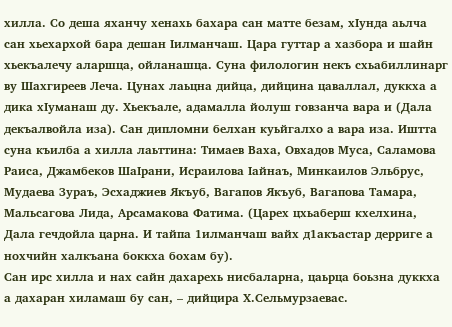хилла. Со деша яханчу хенахь бахара сан матте безам, хIунда аьлча сан хьехархой бара дешан Iилманчаш. Цара гуттар а хазбора и шайн хьекъалечу аларшца, ойланашца. Суна филологин некъ схьабиллинарг ву Шахгиреев Леча. Цунах лаьцна дийца, дийцина цаваллал, дуккха а дика хIуманаш ду. Хьекъале, адамалла йолуш говзанча вара и (Дала декъалвойла иза). Сан дипломни белхан куьйгалхо а вара иза. Иштта суна къилба а хилла лаьттина: Тимаев Ваха, Овхадов Муса, Саламова Раиса, Джамбеков ШаIрани, Исраилова Iайнаъ, Минкаилов Эльбрус, Мудаева Зураъ, Эсхаджиев Якъуб, Вагапов Якъуб, Вагапова Тамара, Мальсагова Лида, Арсамакова Фатима. (Царех цхьаберш кхелхина, Дала гечдойла царна. И тайпа 1илманчаш вайх д1акъастар дерриге а нохчийн халкъана боккха бохам бу).
Сан ирс хилла и нах сайн дахарехь нисбаларна, цаьрца боьзна дуккха а дахаран хиламаш бу сан, – дийцира Х.Сельмурзаевас.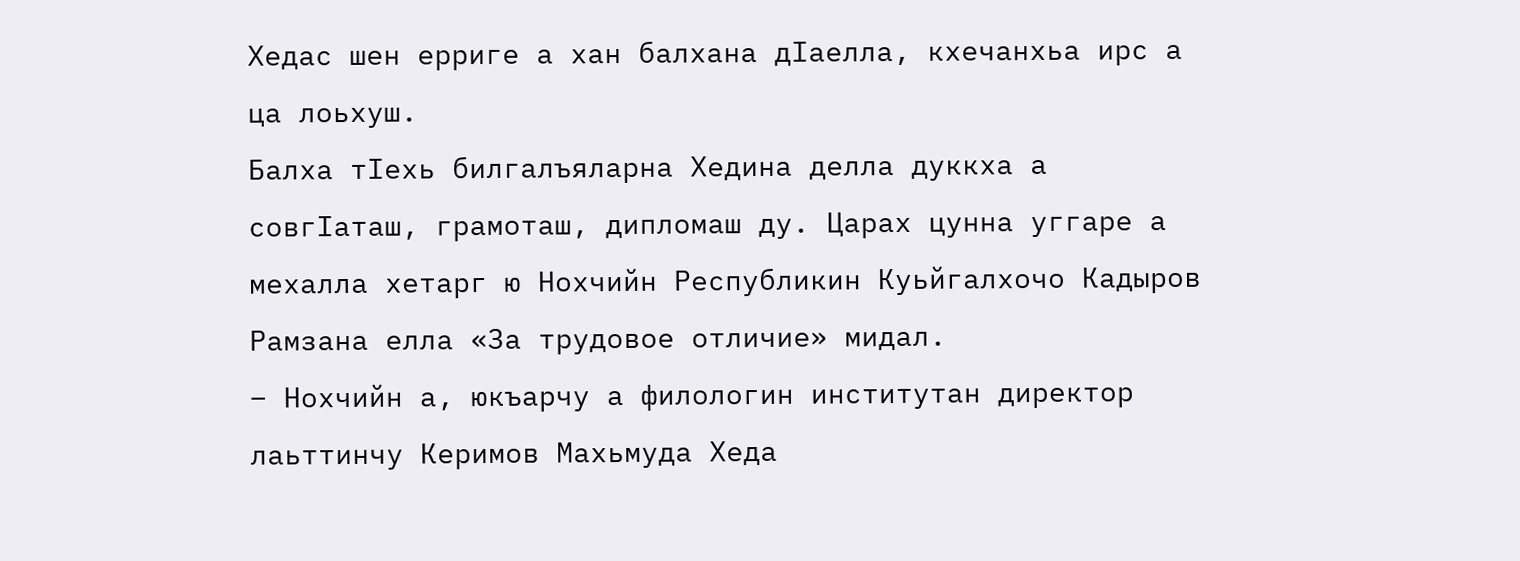Хедас шен ерриге а хан балхана дIаелла, кхечанхьа ирс а ца лоьхуш.
Балха тIехь билгалъяларна Хедина делла дуккха а совгIаташ, грамоташ, дипломаш ду. Царах цунна уггаре а мехалла хетарг ю Нохчийн Республикин Куьйгалхочо Кадыров Рамзана елла «За трудовое отличие» мидал.
– Нохчийн а, юкъарчу а филологин институтан директор лаьттинчу Керимов Махьмуда Хеда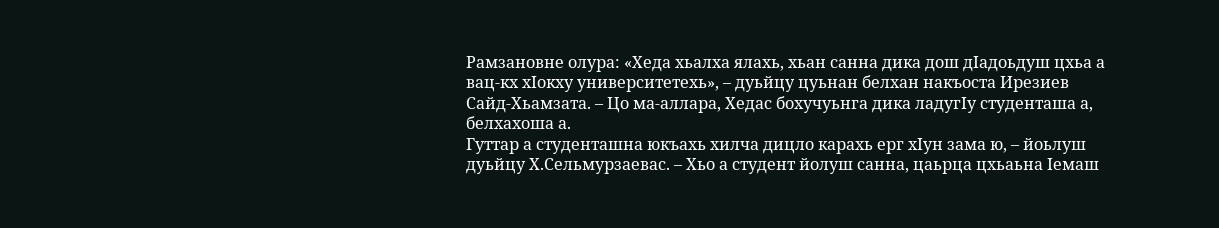Рамзановне олура: «Хеда хьалха ялахь, хьан санна дика дош дIадоьдуш цхьа а вац-кх хIокху университетехь», – дуьйцу цуьнан белхан накъоста Ирезиев Сайд-Хьамзата. – Цо ма-аллара, Хедас бохучуьнга дика ладугIу студенташа а, белхахоша а.
Гуттар а студенташна юкъахь хилча дицло карахь ерг хIун зама ю, – йоьлуш дуьйцу Х.Сельмурзаевас. – Хьо а студент йолуш санна, цаьрца цхьаьна Iемаш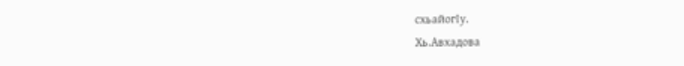схьайогIу.
Хь.Авхадова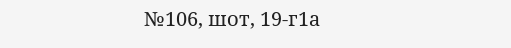№106, шот, 19-г1а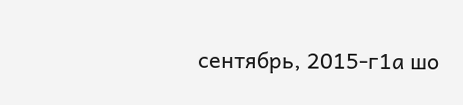сентябрь, 2015-г1а шо